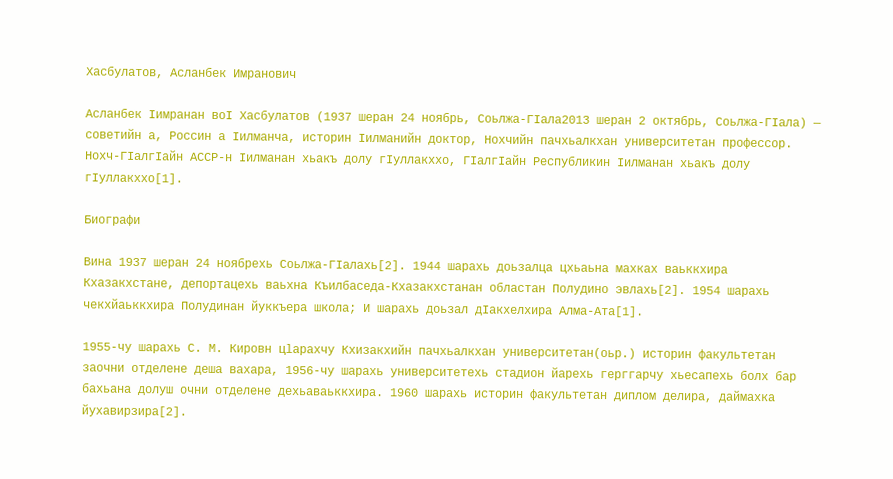Хасбулатов, Асланбек Имранович

Асланбек Ӏимранан воӀ Хасбулатов (1937 шеран 24 ноябрь, Соьлжа-ГӀала2013 шеран 2 октябрь, Соьлжа-ГӀала) — советийн а, Россин а Ӏилманча, историн Ӏилманийн доктор, Нохчийн пачхьалкхан университетан профессор. Нохч-ГӀалгӀайн АССР-н Ӏилманан хьакъ долу гӀуллакххо, ГӀалгӀайн Республикин Ӏилманан хьакъ долу гӀуллакххо[1].

Биографи

Вина 1937 шеран 24 ноябрехь Соьлжа-ГӀалахь[2]. 1944 шарахь доьзалца цхьаьна махках ваьккхира Кхазакхстане, депортацехь ваьхна Къилбаседа-Кхазакхстанан областан Полудино эвлахь[2]. 1954 шарахь чекхйаьккхира Полудинан йуккъера школа; И шарахь доьзал дӀакхелхира Алма-Ата[1].

1955-чу шарахь С. М. Кировн цӏарахчу Кхизакхийн пачхьалкхан университетан(оьр.) историн факультетан заочни отделене деша вахара, 1956-чу шарахь университетехь стадион йарехь герггарчу хьесапехь болх бар бахьана долуш очни отделене дехьаваьккхира. 1960 шарахь историн факультетан диплом делира, даймахка йухавирзира[2].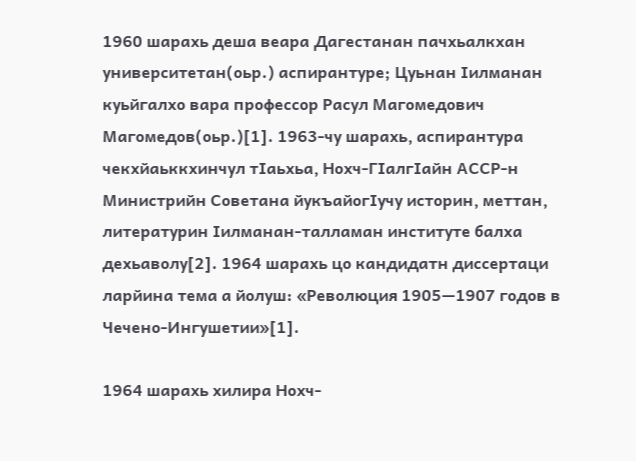1960 шарахь деша веара Дагестанан пачхьалкхан университетан(оьр.) аспирантуре; Цуьнан Ӏилманан куьйгалхо вара профессор Расул Магомедович Магомедов(оьр.)[1]. 1963-чу шарахь, аспирантура чекхйаьккхинчул тӀаьхьа, Нохч-ГӀалгӀайн АССР-н Министрийн Советана йукъайогӀучу историн, меттан, литературин Ӏилманан-талламан институте балха дехьаволу[2]. 1964 шарахь цо кандидатн диссертаци ларйина тема а йолуш: «Революция 1905—1907 годов в Чечено-Ингушетии»[1].

1964 шарахь хилира Нохч-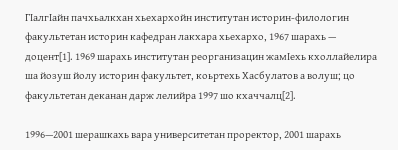ГӀалгӀайн пачхьалкхан хьехархойн институтан историн-филологин факультетан историн кафедран лакхара хьехархо, 1967 шарахь — доцент[1]. 1969 шарахь институтан реорганизацин жамӀехь кхоллайелира ша йозуш йолу историн факультет, коьртехь Хасбулатов а волуш; цо факультетан деканан дарж лелийра 1997 шо кхаччалц[2].

1996—2001 шерашкахь вара университетан проректор, 2001 шарахь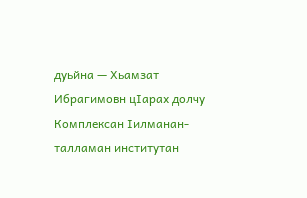дуьйна — Хьамзат Ибрагимовн цӀарах долчу Комплексан Ӏилманан-талламан институтан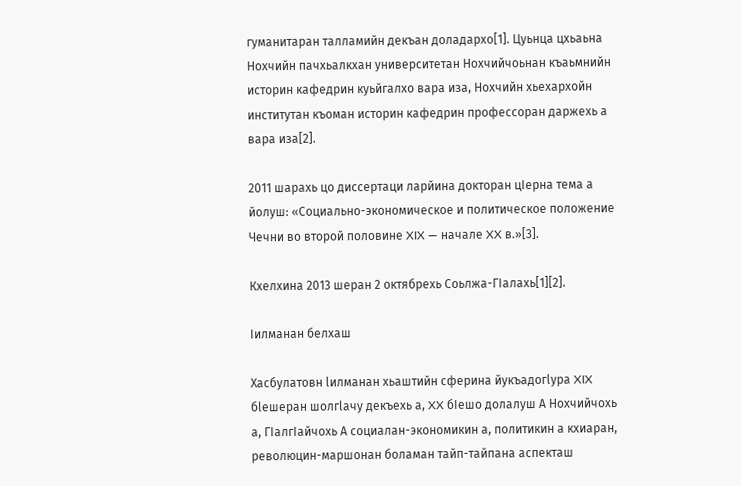гуманитаран талламийн декъан доладархо[1]. Цуьнца цхьаьна Нохчийн пачхьалкхан университетан Нохчийчоьнан къаьмнийн историн кафедрин куьйгалхо вара иза, Нохчийн хьехархойн институтан къоман историн кафедрин профессоран даржехь а вара иза[2].

2011 шарахь цо диссертаци ларйина докторан цӀерна тема а йолуш: «Социально-экономическое и политическое положение Чечни во второй половине XIX — начале XX в.»[3].

Кхелхина 2013 шеран 2 октябрехь Соьлжа-ГӀалахь[1][2].

Ӏилманан белхаш

Хасбулатовн ӏилманан хьаштийн сферина йукъадогӏура XIX бӏешеран шолгӏачу декъехь а, XX бӀешо долалуш А Нохчийчохь а, ГӀалгӀайчохь А социалан-экономикин а, политикин а кхиаран, революцин-маршонан боламан тайп-тайпана аспекташ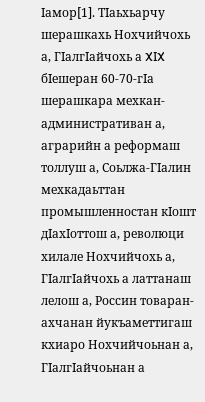Ӏамор[1]. ТӀаьхьарчу шерашкахь Нохчийчохь а, ГӀалгӀайчохь а XIX бӀешеран 60-70-гӀа шерашкара мехкан-административан а, аграрийн а реформаш толлуш а, Соьлжа-ГӀалин мехкадаьттан промышленностан кӀошт дӀахӀоттош а, революци хилале Нохчийчохь а, ГӀалгӀайчохь а латтанаш лелош а, Россин товаран-ахчанан йукъаметтигаш кхиаро Нохчийчоьнан а, ГӀалгӀайчоьнан а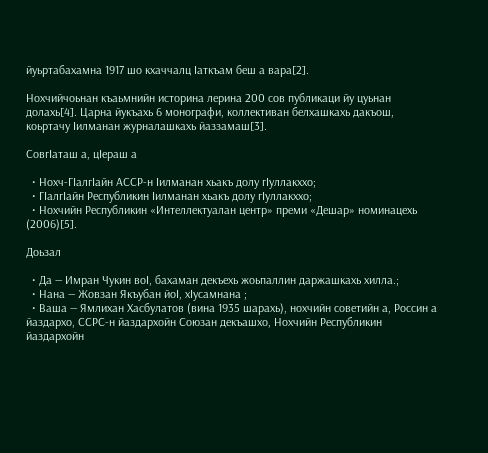йуьртабахамна 1917 шо кхаччалц Ӏаткъам беш а вара[2].

Нохчийчоьнан къаьмнийн историна лерина 200 сов публикаци йу цуьнан долахь[4]. Царна йукъахь 6 монографи, коллективан белхашкахь дакъош, коьртачу Ӏилманан журналашкахь йаззамаш[3].

СовгӀаташ а, цӀераш а

  • Нохч-ГӀалгӀайн АССР-н Ӏилманан хьакъ долу гӀуллакххо;
  • ГӀалгӀайн Республикин Ӏилманан хьакъ долу гӀуллакххо;
  • Нохчийн Республикин «Интеллектуалан центр» преми «Дешар» номинацехь (2006)[5].

Доьзал

  • Да — Имран Чукин воӀ, бахаман декъехь жоьпаллин даржашкахь хилла.;
  • Нана — Жовзан Якъубан йоӀ, хӀусамнана ;
  • Ваша — Ямлихан Хасбулатов (вина 1935 шарахь), нохчийн советийн а, Россин а йаздархо, ССРС-н йаздархойн Союзан декъашхо, Нохчийн Республикин йаздархойн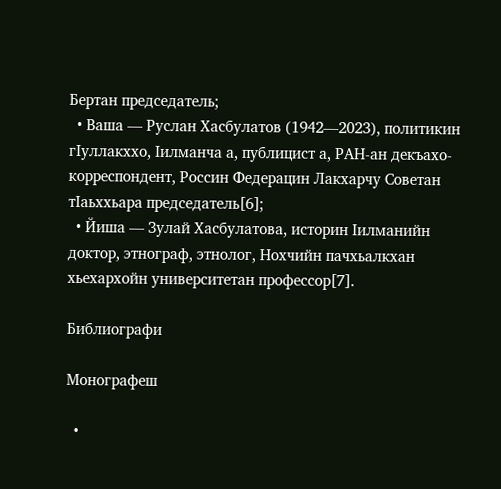Бертан председатель;
  • Ваша — Руслан Хасбулатов (1942—2023), политикин гӀуллакххо, Ӏилманча а, публицист а, РАН-ан декъахо-корреспондент, Россин Федерацин Лакхарчу Советан тӀаьххьара председатель[6];
  • Йиша — Зулай Хасбулатова, историн Ӏилманийн доктор, этнограф, этнолог, Нохчийн пачхьалкхан хьехархойн университетан профессор[7].

Библиографи

Монографеш

  •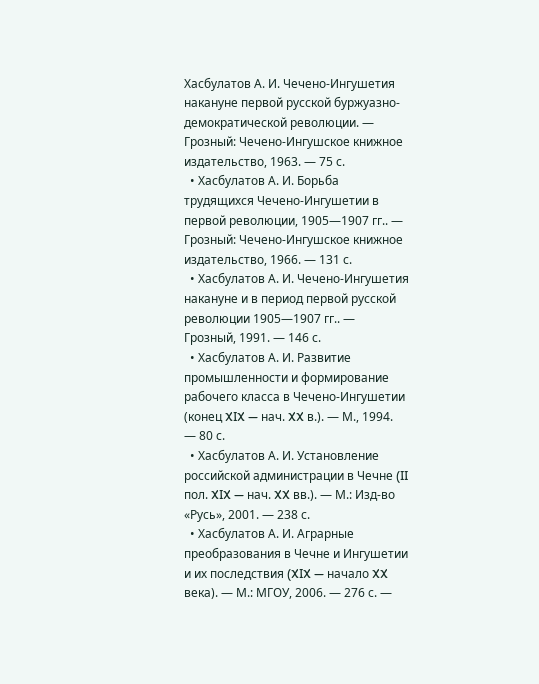Хасбулатов А. И. Чечено-Ингушетия накануне первой русской буржуазно-демократической революции. — Грозный: Чечено-Ингушское книжное издательство, 1963. — 75 с.
  • Хасбулатов А. И. Борьба трудящихся Чечено-Ингушетии в первой революции, 1905—1907 гг.. — Грозный: Чечено-Ингушское книжное издательство, 1966. — 131 с.
  • Хасбулатов А. И. Чечено-Ингушетия накануне и в период первой русской революции 1905—1907 гг.. — Грозный, 1991. — 146 с.
  • Хасбулатов А. И. Развитие промышленности и формирование рабочего класса в Чечено-Ингушетии (конец XIX — нач. XX в.). — М., 1994. — 80 с.
  • Хасбулатов А. И. Установление российской администрации в Чечне (II пол. XIX — нач. XX вв.). — М.: Изд-во «Русь», 2001. — 238 с.
  • Хасбулатов А. И. Аграрные преобразования в Чечне и Ингушетии и их последствия (XIX — начало XX века). — М.: МГОУ, 2006. — 276 с. —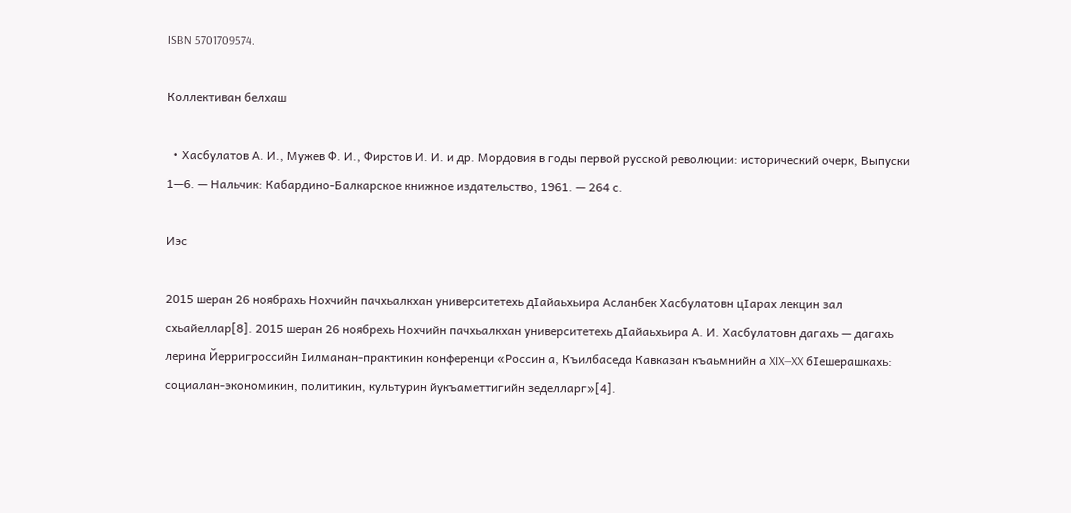ISBN 5701709574.

Коллективан белхаш

  • Хасбулатов А. И., Мужев Ф. И., Фирстов И. И. и др. Мордовия в годы первой русской революции: исторический очерк, Выпуски 1—6. — Нальчик: Кабардино-Балкарское книжное издательство, 1961. — 264 с.

Иэс

2015 шеран 26 ноябрахь Нохчийн пачхьалкхан университетехь дӀайаьхьира Асланбек Хасбулатовн цӀарах лекцин зал схьайеллар[8]. 2015 шеран 26 ноябрехь Нохчийн пачхьалкхан университетехь дӀайаьхьира А. И. Хасбулатовн дагахь — дагахь лерина Йерригроссийн Ӏилманан-практикин конференци «Россин а, Къилбаседа Кавказан къаьмнийн а XIX—XX бӀешерашкахь: социалан-экономикин, политикин, культурин йукъаметтигийн зеделларг»[4].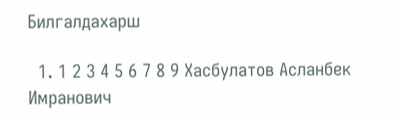Билгалдахарш

  1. 1 2 3 4 5 6 7 8 9 Хасбулатов Асланбек Имранович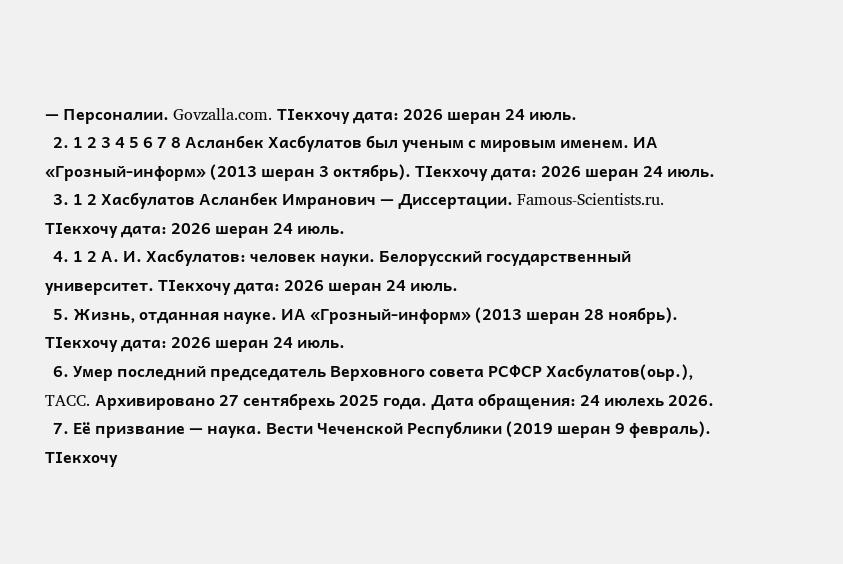— Персоналии. Govzalla.com. ТӀекхочу дата: 2026 шеран 24 июль.
  2. 1 2 3 4 5 6 7 8 Асланбек Хасбулатов был ученым с мировым именем. ИА «Грозный-информ» (2013 шеран 3 октябрь). ТӀекхочу дата: 2026 шеран 24 июль.
  3. 1 2 Хасбулатов Асланбек Имранович — Диссертации. Famous-Scientists.ru. ТӀекхочу дата: 2026 шеран 24 июль.
  4. 1 2 А. И. Хасбулатов: человек науки. Белорусский государственный университет. ТӀекхочу дата: 2026 шеран 24 июль.
  5. Жизнь, отданная науке. ИА «Грозный-информ» (2013 шеран 28 ноябрь). ТӀекхочу дата: 2026 шеран 24 июль.
  6. Умер последний председатель Верховного совета РСФСР Хасбулатов(оьр.), TACC. Архивировано 27 сентябрехь 2025 года. Дата обращения: 24 июлехь 2026.
  7. Её призвание — наука. Вести Чеченской Республики (2019 шеран 9 февраль). ТӀекхочу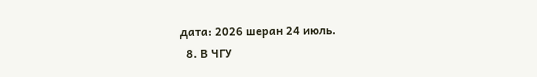дата: 2026 шеран 24 июль.
  8. В ЧГУ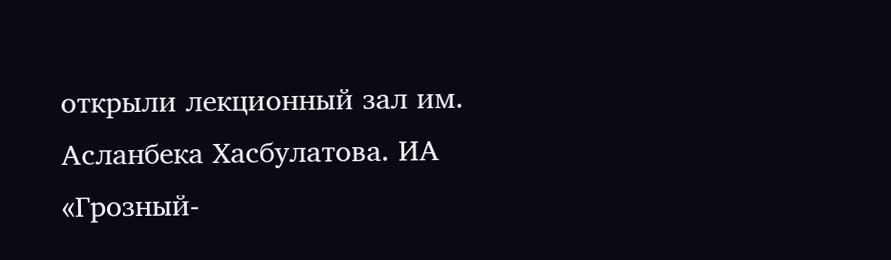открыли лекционный зал им. Асланбека Хасбулатова. ИА «Грозный-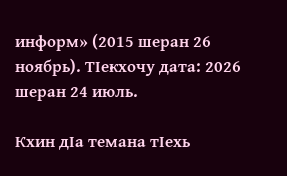информ» (2015 шеран 26 ноябрь). ТӀекхочу дата: 2026 шеран 24 июль.

Кхин дӀа темана тӀехь